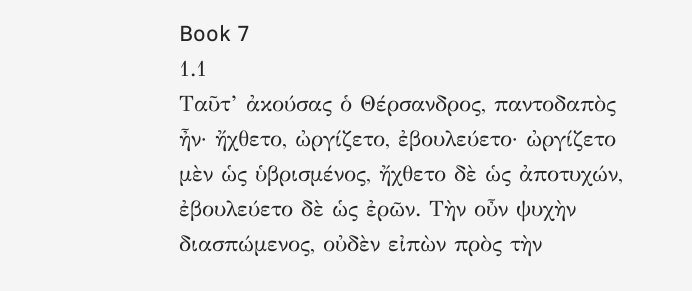Book 7
1.1
Ταῦτ’ ἀκούσας ὁ Θέρσανδρος, παντοδαπὸς ἦν· ἤχθετο, ὠργίζετο, ἐβουλεύετο· ὠργίζετο μὲν ὡς ὑβρισμένος, ἤχθετο δὲ ὡς ἀποτυχών, ἐβουλεύετο δὲ ὡς ἐρῶν. Τὴν οὖν ψυχὴν διασπώμενος, οὐδὲν εἰπὼν πρὸς τὴν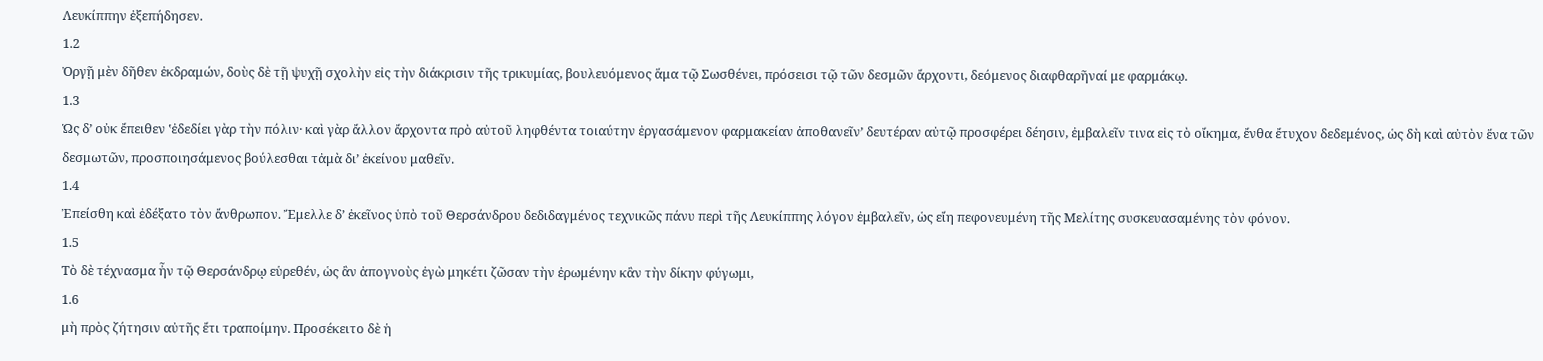Λευκίππην ἐξεπήδησεν.
1.2
Ὀργῇ μὲν δῆθεν ἐκδραμών, δοὺς δὲ τῇ ψυχῇ σχολὴν εἰς τὴν διάκρισιν τῆς τρικυμίας, βουλευόμενος ἅμα τῷ Σωσθένει, πρόσεισι τῷ τῶν δεσμῶν ἄρχοντι, δεόμενος διαφθαρῆναί με φαρμάκῳ.
1.3
Ὡς δ’ οὐκ ἔπειθεν ʽἐδεδίει γὰρ τὴν πόλιν· καὶ γὰρ ἄλλον ἄρχοντα πρὸ αὐτοῦ ληφθέντα τοιαύτην ἐργασάμενον φαρμακείαν ἀποθανεῖν’ δευτέραν αὐτῷ προσφέρει δέησιν, ἐμβαλεῖν τινα εἰς τὸ οἴκημα, ἔνθα ἔτυχον δεδεμένος, ὡς δὴ καὶ αὐτὸν ἕνα τῶν δεσμωτῶν, προσποιησάμενος βούλεσθαι τἀμὰ δι’ ἐκείνου μαθεῖν.
1.4
Ἐπείσθη καὶ ἐδέξατο τὸν ἄνθρωπον. Ἔμελλε δ’ ἐκεῖνος ὑπὸ τοῦ Θερσάνδρου δεδιδαγμένος τεχνικῶς πάνυ περὶ τῆς Λευκίππης λόγον ἐμβαλεῖν, ὡς εἴη πεφονευμένη τῆς Μελίτης συσκευασαμένης τὸν φόνον.
1.5
Τὸ δὲ τέχνασμα ἦν τῷ Θερσάνδρῳ εὑρεθέν, ὡς ἂν ἀπογνοὺς ἐγὼ μηκέτι ζῶσαν τὴν ἐρωμένην κἂν τὴν δίκην φύγωμι,
1.6
μὴ πρὸς ζήτησιν αὐτῆς ἔτι τραποίμην. Προσέκειτο δὲ ἡ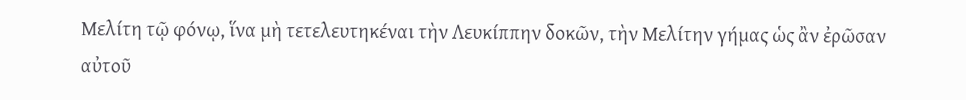Μελίτη τῷ φόνῳ, ἵνα μὴ τετελευτηκέναι τὴν Λευκίππην δοκῶν, τὴν Μελίτην γήμας ὡς ἂν ἐρῶσαν αὐτοῦ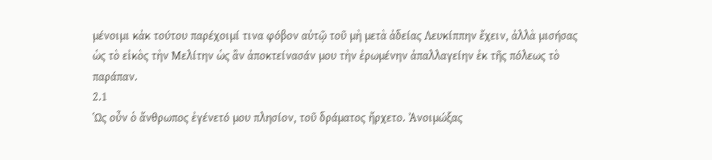μένοιμι κἀκ τούτου παρέχοιμί τινα φόβον αὐτῷ τοῦ μὴ μετὰ ἀδείας Λευκίππην ἔχειν, ἀλλὰ μισήσας ὡς τὸ εἰκὸς τὴν Μελίτην ὡς ἂν ἀποκτείνασάν μου τὴν ἐρωμένην ἀπαλλαγείην ἐκ τῆς πόλεως τὸ παράπαν.
2.1
Ὡς οὖν ὁ ἄνθρωπος ἐγένετό μου πλησίον, τοῦ δράματος ἤρχετο. Ἀνοιμώξας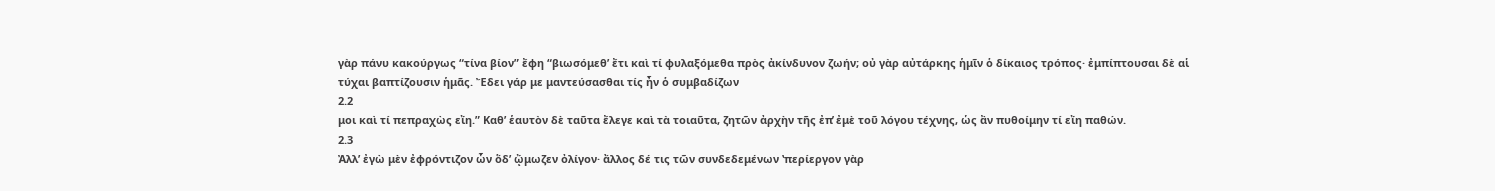γὰρ πάνυ κακούργως “τίνα βίον” ἔφη “βιωσόμεθ’ ἔτι καὶ τί φυλαξόμεθα πρὸς ἀκίνδυνον ζωήν; οὐ γὰρ αὐτάρκης ἡμῖν ὁ δίκαιος τρόπος· ἐμπίπτουσαι δὲ αἱ τύχαι βαπτίζουσιν ἡμᾶς. Ἔδει γάρ με μαντεύσασθαι τίς ἦν ὁ συμβαδίζων
2.2
μοι καὶ τί πεπραχὼς εἴη.” Καθ’ ἑαυτὸν δὲ ταῦτα ἔλεγε καὶ τὰ τοιαῦτα, ζητῶν ἀρχὴν τῆς ἐπ̓ ἐμὲ τοῦ λόγου τέχνης, ὡς ἂν πυθοίμην τί εἴη παθών.
2.3
Ἀλλ’ ἐγὼ μὲν ἐφρόντιζον ὧν ὅδ’ ᾤμωζεν ὀλίγον· ἄλλος δέ τις τῶν συνδεδεμένων ʽπερίεργον γὰρ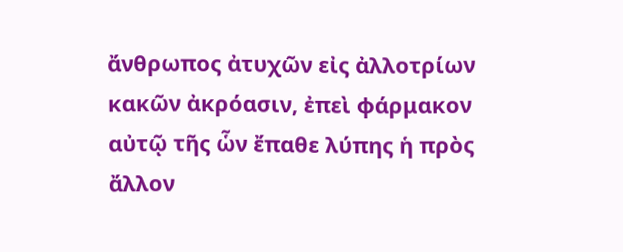ἄνθρωπος ἀτυχῶν εἰς ἀλλοτρίων κακῶν ἀκρόασιν, ἐπεὶ φάρμακον αὐτῷ τῆς ὧν ἔπαθε λύπης ἡ πρὸς ἄλλον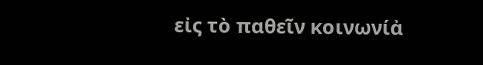εἰς τὸ παθεῖν κοινωνίἀ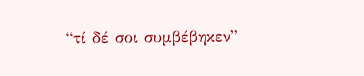“τί δέ σοι συμβέβηκεν”